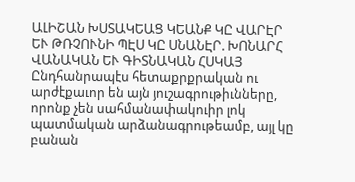ԱԼԻՇԱՆ ԽՍՏԱԿԵԱՑ ԿԵԱՆՔ ԿԸ ՎԱՐԷՐ ԵՒ ԹՌՉՈՒՆԻ ՊԷՍ ԿԸ ՍՆԱՆԷՐ. ԽՈՆԱՐՀ ՎԱՆԱԿԱՆ ԵՒ ԳԻՏՆԱԿԱՆ ՀՍԿԱՅ
Ընդհանրապէս հետաքրքրական ու արժէքաւոր են այն յուշագրութիւնները, որոնք չեն սահմանափակուիր լոկ պատմական արձանագրութեամբ, այլ կը բանան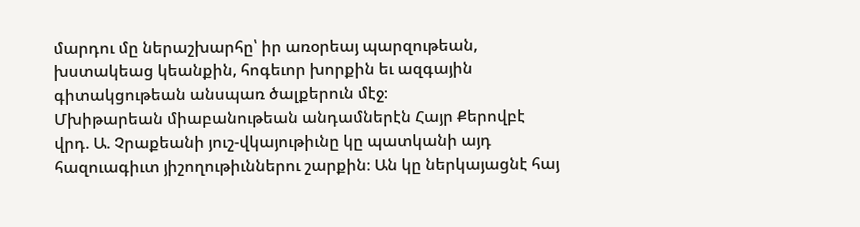մարդու մը ներաշխարհը՝ իր առօրեայ պարզութեան, խստակեաց կեանքին, հոգեւոր խորքին եւ ազգային գիտակցութեան անսպառ ծալքերուն մէջ։
Մխիթարեան միաբանութեան անդամներէն Հայր Քերովբէ վրդ. Ա. Չրաքեանի յուշ-վկայութիւնը կը պատկանի այդ հազուագիւտ յիշողութիւններու շարքին։ Ան կը ներկայացնէ հայ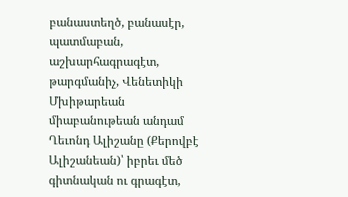բանաստեղծ, բանասէր, պատմաբան, աշխարհագրագէտ, թարգմանիչ, Վենետիկի Մխիթարեան միաբանութեան անդամ Ղեւոնդ Ալիշանը (Քերովբէ Ալիշանեան)՝ իբրեւ մեծ գիտնական ու գրագէտ,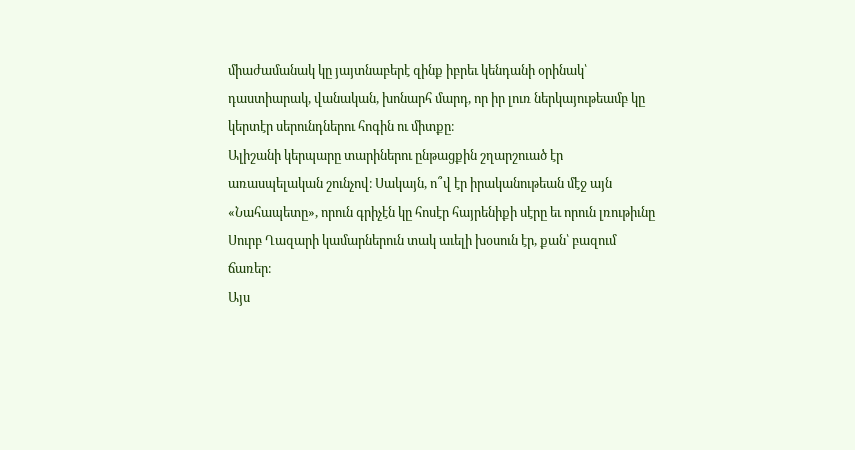միաժամանակ կը յայտնաբերէ զինք իբրեւ կենդանի օրինակ՝ դաստիարակ, վանական, խոնարհ մարդ, որ իր լուռ ներկայութեամբ կը կերտէր սերունդներու հոգին ու միտքը։
Ալիշանի կերպարը տարիներու ընթացքին շղարշուած էր առասպելական շունչով։ Սակայն, ո՞վ էր իրականութեան մէջ այն «Նահապետը», որուն գրիչէն կը հոսէր հայրենիքի սէրը եւ որուն լռութիւնը Սուրբ Ղազարի կամարներուն տակ աւելի խօսուն էր, քան՝ բազում ճառեր։
Այս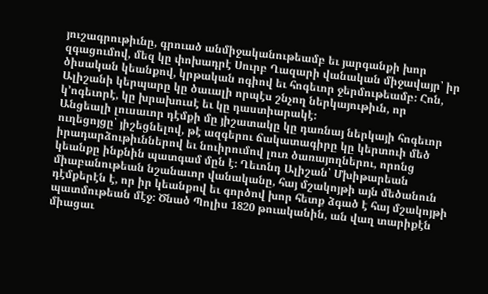յուշագրութիւնը, գրուած անմիջականութեամբ եւ յարգանքի խոր զգացումով, մեզ կը փոխադրէ Սուրբ Ղազարի վանական միջավայր՝ իր ծիսական կեանքով, կրթական ոգիով եւ հոգեւոր ջերմութեամբ։ Հոն, Ալիշանի կերպարը կը ծաւալի որպէս շնչող ներկայութիւն, որ կ՚ոգեւորէ, կը խրախուսէ եւ կը դաստիարակէ։
Անցեալի լուսաւոր դէմքի մը յիշատակը կը դառնայ ներկայի հոգեւոր ուղեցոյցը՝ յիշեցնելով, թէ ազգերու ճակատագիրը կը կերտուի մեծ իրադարձութիւններով եւ նուիրումով լուռ ծառայողներու, որոնց կեանքը ինքնին պատգամ մըն է։ Ղեւոնդ Ալիշան՝ Մխիթարեան միաբանութեան նշանաւոր վանականը, հայ մշակոյթի այն մեծանուն դէմքերէն է, որ իր կեանքով եւ գործով խոր հետք ձգած է հայ մշակոյթի պատմութեան մէջ։ Ծնած Պոլիս 1820 թուականին, ան վաղ տարիքէն միացաւ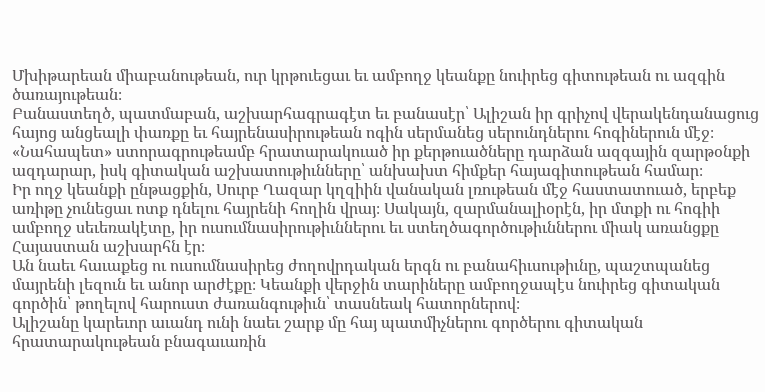Մխիթարեան միաբանութեան, ուր կրթուեցաւ եւ ամբողջ կեանքը նուիրեց գիտութեան ու ազգին ծառայութեան։
Բանաստեղծ, պատմաբան, աշխարհագրագէտ եւ բանասէր՝ Ալիշան իր գրիչով վերակենդանացուց հայոց անցեալի փառքը եւ հայրենասիրութեան ոգին սերմանեց սերունդներու հոգիներուն մէջ։
«Նահապետ» ստորագրութեամբ հրատարակուած իր քերթուածները դարձան ազգային զարթօնքի ազդարար, իսկ գիտական աշխատութիւնները՝ անխախտ հիմքեր հայագիտութեան համար։
Իր ողջ կեանքի ընթացքին, Սուրբ Ղազար կղզիին վանական լռութեան մէջ հաստատուած, երբեք առիթը չունեցաւ ոտք դնելու հայրենի հողին վրայ։ Սակայն, զարմանալիօրէն, իր մտքի ու հոգիի ամբողջ սեւեռակէտը, իր ուսումնասիրութիւններու եւ ստեղծագործութիւններու միակ առանցքը Հայաստան աշխարհն էր։
Ան նաեւ հաւաքեց ու ուսումնասիրեց ժողովրդական երգն ու բանահիւսութիւնը, պաշտպանեց մայրենի լեզուն եւ անոր արժէքը։ Կեանքի վերջին տարիները ամբողջապէս նուիրեց գիտական գործին՝ թողելով հարուստ ժառանգութիւն՝ տասնեակ հատորներով։
Ալիշանը կարեւոր աւանդ ունի նաեւ շարք մը հայ պատմիչներու գործերու գիտական հրատարակութեան բնագաւառին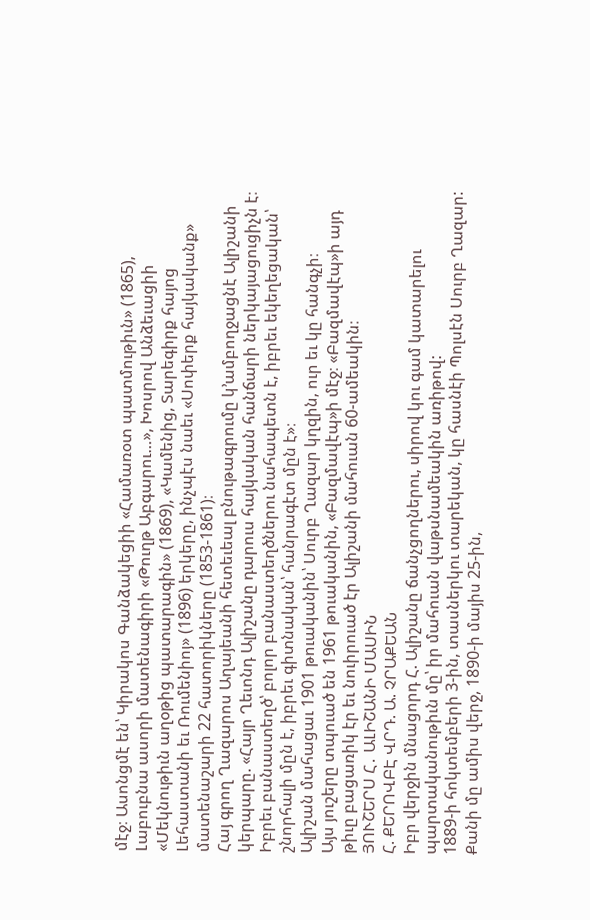մէջ։ Ասոնցմէ են՝ Կիրակոս Գանձակեցիի «Համառօտ պատմութիւն» (1865), Լաբուբնա ասորի մատենագիրի «Թուղթ Աբգարու…», Խոսրով Անձեւացիի «Մեկնութիւն աղօթից պատարագին» (1869), «Կամենից, Տարեգիրք հայոց Լեհաստանի եւ Ռումենիոյ» (1896) երկերը, ինչպէս նաեւ «Սոփերք հայկականք» մատենաշարի 22 հատորիկները (1853-1861)։
Հայ գրող Ղազարոս Աղայեանի հետեւեալ բնութագրումը կ՚ամբողջացնէ Ալիշանի կերպարը. «Հայր Ղեւոնդ Ալիշանը դարուս հայկական հանճարի ներկայացուցիչն է։ Իբրեւ բանաստեղծ՝ բոլոր բանաստեղծներու նահապետն է, իբրեւ եկեղեցական՝ շնորհալի մըն է, իբրեւ գիտնական՝ հանրագէտ մըն է»։
Ալիշան մահացաւ 1901 թուականին՝ Սուրբ Ղազար կղզին, ուր եւ կը հանգչի։
Այս յուշերը տպուած են 1961 թուականին, «Բազմավէպ»ի մէջ։ «Բազմավէպ»ի այդ թիւը բացառիկ էր եւ նուիրուած էր Ալիշանի մահուան 60-ամեակին։
ՅՈՒՇԵՐՍ Հ․ ԱԼԻՇԱՆԻ ՄԱՍԻՆ
Հ. ՔԵՐՈՎԲԷ ՎՐԴ. Ա. ՉՐԱՔԵԱՆ
Իբր վերջին մնացորդ Հ. Ալիշանը ճանչցողներու, սիրով կու գամ կատարելու պարտականութիւն մը՝ իր մահուան վաթսնամեակին առիթով:
1889-ի հոկտեմբերի 3-ին, տասներկու տարեկան, կը հասնէի Պոլսէն Սուրբ Ղազար: Քանի մը ամիս վերջ, 1890-ի մայիս 25-ին,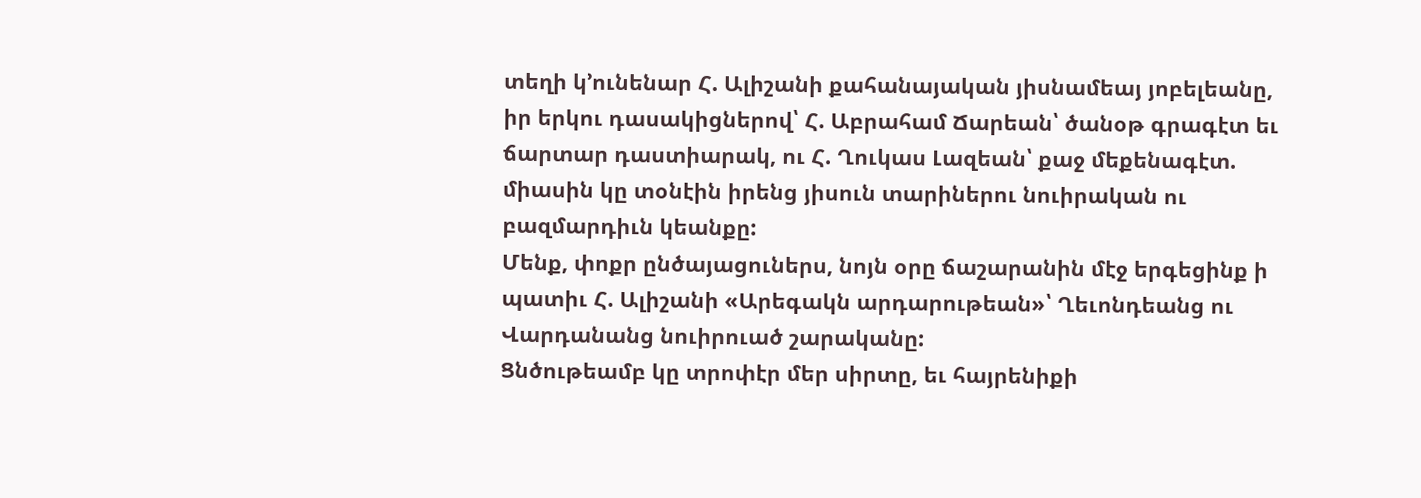տեղի կ՚ունենար Հ. Ալիշանի քահանայական յիսնամեայ յոբելեանը, իր երկու դասակիցներով՝ Հ. Աբրահամ Ճարեան՝ ծանօթ գրագէտ եւ ճարտար դաստիարակ, ու Հ. Ղուկաս Լազեան՝ քաջ մեքենագէտ. միասին կը տօնէին իրենց յիսուն տարիներու նուիրական ու բազմարդիւն կեանքը:
Մենք, փոքր ընծայացուներս, նոյն օրը ճաշարանին մէջ երգեցինք ի պատիւ Հ. Ալիշանի «Արեգակն արդարութեան»՝ Ղեւոնդեանց ու Վարդանանց նուիրուած շարականը:
Ցնծութեամբ կը տրոփէր մեր սիրտը, եւ հայրենիքի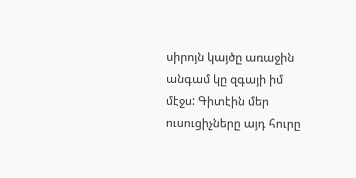սիրոյն կայծը առաջին անգամ կը զգայի իմ մէջս: Գիտէին մեր ուսուցիչները այդ հուրը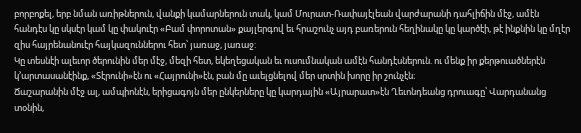բորբոքել, երբ նման առիթներուն, վանքի կամարներուն տակ, կամ Մուրատ-Ռափայէլեան վարժարանի դահլիճին մէջ, ամէն հանդէս կը սկսէր կամ կը փակուէր «Բամ փորոտան» քայլերգով եւ հրաշունչ այդ բառերուն հեղինակը կը կարծէի, թէ ինքնին կը մղէր զիս հայրենանուէր հայկազուններու հետ՝ յառաջ, յառաջ:
Կը տեսնէի ալեւոր ծերունին մեր մէջ, մեզի հետ, եկեղեցական եւ ուսումնական ամէն հանդէսներուն. ու մենք իր քերթուածներէն կ՚արտասանէինք, «Տէրունի»էն ու «Հայրունի»էն, բան մը աւելցնելով մեր սրտին խորը իր շունչէն։
Ճաշարանին մէջ ալ, ամպիոնէն, երիցագոյն մեր ընկերները կը կարդային «Այրարատ»էն Ղեւոնդեանց դրուագը՝ Վարդանանց տօնին,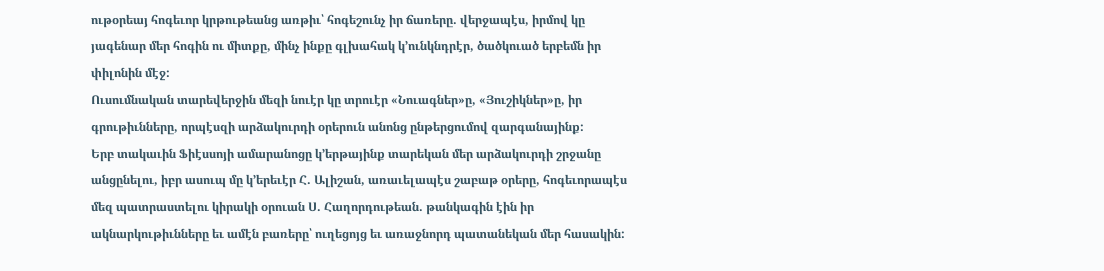ութօրեայ հոգեւոր կրթութեանց առթիւ՝ հոգեշունչ իր ճառերը. վերջապէս, իրմով կը յագենար մեր հոգին ու միտքը, մինչ ինքը գլխահակ կ՚ունկնդրէր, ծածկուած երբեմն իր փիլոնին մէջ:
Ուսումնական տարեվերջին մեզի նուէր կը տրուէր «Նուագներ»ը, «Յուշիկներ»ը, իր գրութիւնները, որպէսզի արձակուրդի օրերուն անոնց ընթերցումով զարգանայինք:
Երբ տակաւին Ֆիէսսոյի ամարանոցը կ՚երթայինք տարեկան մեր արձակուրդի շրջանը անցընելու, իբր ասուպ մը կ՚երեւէր Հ. Ալիշան, առաւելապէս շաբաթ օրերը, հոգեւորապէս մեզ պատրաստելու կիրակի օրուան Ս. Հաղորդութեան. թանկագին էին իր ակնարկութիւնները եւ ամէն բառերը՝ ուղեցոյց եւ առաջնորդ պատանեկան մեր հասակին: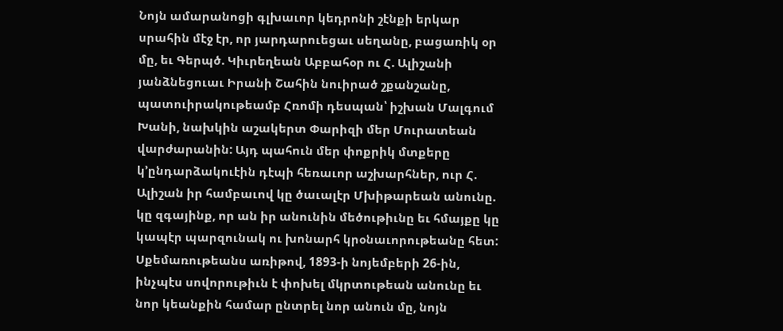Նոյն ամարանոցի գլխաւոր կեդրոնի շէնքի երկար սրահին մէջ էր, որ յարդարուեցաւ սեղանը, բացառիկ օր մը, եւ Գերպծ. Կիւրեղեան Աբբահօր ու Հ. Ալիշանի յանձնեցուաւ Իրանի Շահին նուիրած շքանշանը, պատուիրակութեամբ Հռոմի դեսպան՝ իշխան Մալգում Խանի, նախկին աշակերտ Փարիզի մեր Մուրատեան վարժարանին: Այդ պահուն մեր փոքրիկ մտքերը կ՚ընդարձակուէին դէպի հեռաւոր աշխարհներ, ուր Հ. Ալիշան իր համբաւով կը ծաւալէր Մխիթարեան անունը. կը զգայինք, որ ան իր անունին մեծութիւնը եւ հմայքը կը կապէր պարզունակ ու խոնարհ կրօնաւորութեանը հետ:
Սքեմառութեանս առիթով, 1893-ի նոյեմբերի 26-ին, ինչպէս սովորութիւն է փոխել մկրտութեան անունը եւ նոր կեանքին համար ընտրել նոր անուն մը, նոյն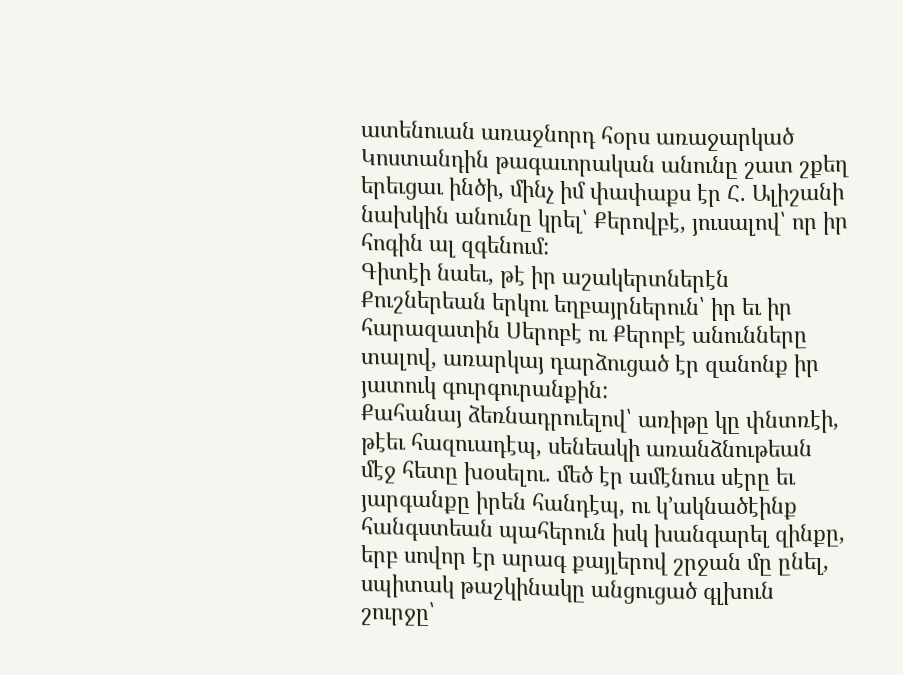ատենուան առաջնորդ հօրս առաջարկած Կոստանդին թագաւորական անունը շատ շքեղ երեւցաւ ինծի, մինչ իմ փափաքս էր Հ. Ալիշանի նախկին անունը կրել՝ Քերովբէ, յուսալով՝ որ իր հոգին ալ զգենում:
Գիտէի նաեւ, թէ իր աշակերտներէն Քուշներեան երկու եղբայրներուն՝ իր եւ իր հարազատին Սերոբէ ու Քերոբէ անունները տալով, առարկայ դարձուցած էր զանոնք իր յատուկ գուրգուրանքին:
Քահանայ ձեռնադրուելով՝ առիթը կը փնտռէի, թէեւ հազուադէպ, սենեակի առանձնութեան մէջ հետը խօսելու. մեծ էր ամէնուս սէրը եւ յարգանքը իրեն հանդէպ, ու կ՚ակնածէինք հանգստեան պահերուն իսկ խանգարել զինքը, երբ սովոր էր արագ քայլերով շրջան մը ընել, սպիտակ թաշկինակը անցուցած գլխուն շուրջը՝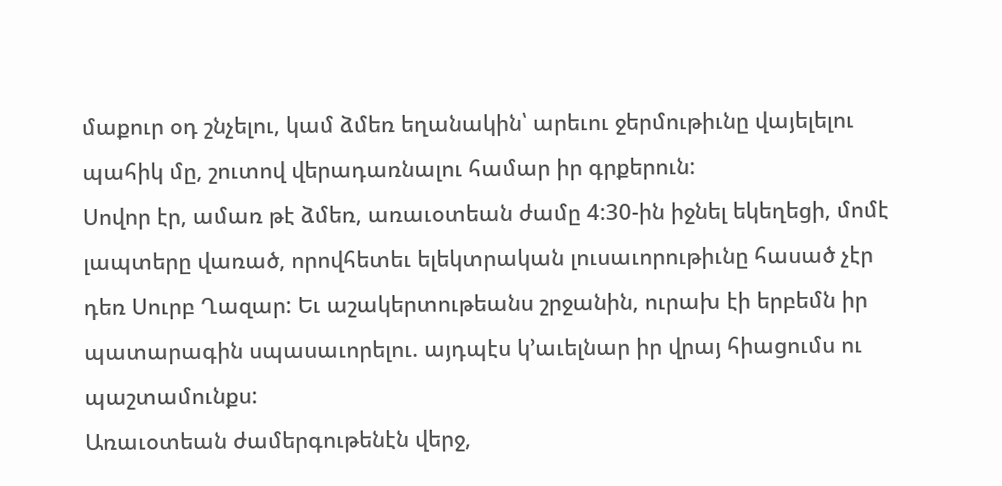մաքուր օդ շնչելու, կամ ձմեռ եղանակին՝ արեւու ջերմութիւնը վայելելու պահիկ մը, շուտով վերադառնալու համար իր գրքերուն:
Սովոր էր, ամառ թէ ձմեռ, առաւօտեան ժամը 4:30-ին իջնել եկեղեցի, մոմէ լապտերը վառած, որովհետեւ ելեկտրական լուսաւորութիւնը հասած չէր դեռ Սուրբ Ղազար: Եւ աշակերտութեանս շրջանին, ուրախ էի երբեմն իր պատարագին սպասաւորելու. այդպէս կ՚աւելնար իր վրայ հիացումս ու պաշտամունքս:
Առաւօտեան ժամերգութենէն վերջ,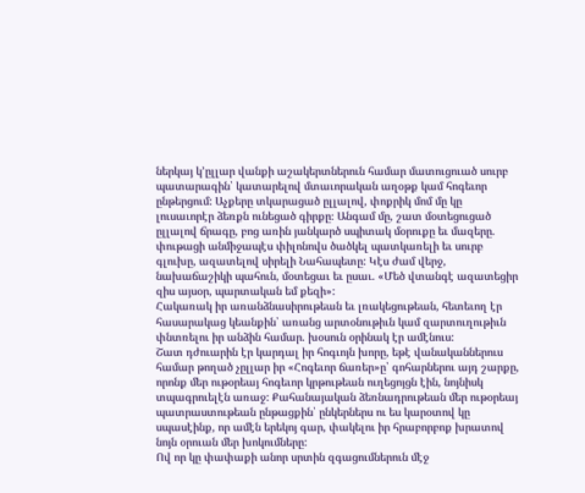ներկայ կ՚ըլլար վանքի աշակերտներուն համար մատուցուած սուրբ պատարագին՝ կատարելով մտաւորական աղօթք կամ հոգեւոր ընթերցում: Աչքերը տկարացած ըլլալով, փոքրիկ մոմ մը կը լուսաւորէր ձեռքն ունեցած գիրքը։ Անգամ մը, շատ մօտեցուցած ըլլալով ճրագը, բոց առին յանկարծ սպիտակ մօրուքը եւ մազերը. փութացի անմիջապէս փիլոնովս ծածկել պատկառելի եւ սուրբ գլուխը, ազատելով սիրելի Նահապետը: Կէս ժամ վերջ, նախաճաշիկի պահուն, մօտեցաւ եւ ըսաւ. «Մեծ վտանգէ ազատեցիր զիս այսօր, պարտական եմ քեզի»:
Հակառակ իր առանձնասիրութեան եւ լռակեցութեան, հետեւող էր հասարակաց կեանքին՝ առանց արտօնութիւն կամ զարտուղութիւն փնտռելու իր անձին համար. խօսուն օրինակ էր ամէնուս:
Շատ դժուարին էր կարդալ իր հոգւոյն խորը, եթէ վանականներուս համար թողած չըլլար իր «Հոգեւոր ճառեր»ը՝ գոհարներու այդ շարքը, որոնք մեր ութօրեայ հոգեւոր կրթութեան ուղեցոյցն էին, նոյնիսկ տպագրուելէն առաջ: Քահանայական ձեռնադրութեան մեր ութօրեայ պատրաստութեան ընթացքին՝ ընկերներս ու ես կարօտով կը սպասէինք, որ ամէն երեկոյ գար, փակելու իր հրաբորբոք խրատով նոյն օրուան մեր խոկումները:
Ով որ կը փափաքի անոր սրտին զգացումներուն մէջ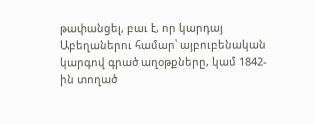թափանցել, բաւ է, որ կարդայ Աբեղաներու համար՝ այբուբենական կարգով գրած աղօթքները, կամ 1842-ին տողած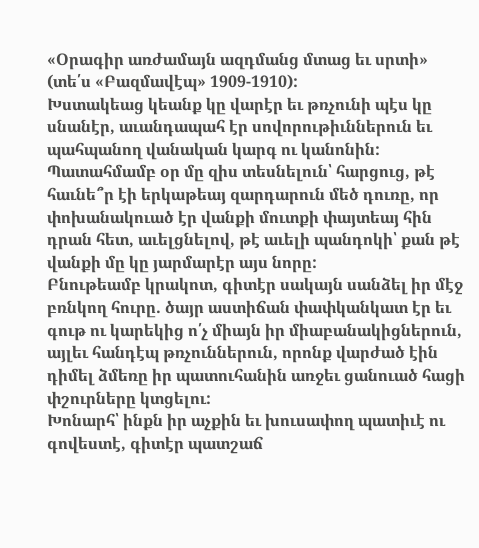«Օրագիր առժամայն ազդմանց մտաց եւ սրտի» (տե՛ս «Բազմավէպ» 1909-1910):
Խստակեաց կեանք կը վարէր եւ թռչունի պէս կը սնանէր, աւանդապահ էր սովորութիւններուն եւ պահպանող վանական կարգ ու կանոնին:
Պատահմամբ օր մը զիս տեսնելուն՝ հարցուց, թէ հաւնե՞ր էի երկաթեայ զարդարուն մեծ դուռը, որ փոխանակուած էր վանքի մուտքի փայտեայ հին դրան հետ, աւելցնելով, թէ աւելի պանդոկի՝ քան թէ վանքի մը կը յարմարէր այս նորը:
Բնութեամբ կրակոտ, գիտէր սակայն սանձել իր մէջ բռնկող հուրը. ծայր աստիճան փափկանկատ էր եւ գութ ու կարեկից ո՛չ միայն իր միաբանակիցներուն, այլեւ հանդէպ թռչուններուն, որոնք վարժած էին դիմել ձմեռը իր պատուհանին առջեւ ցանուած հացի փշուրները կտցելու:
Խոնարհ՝ ինքն իր աչքին եւ խուսափող պատիւէ ու գովեստէ, գիտէր պատշաճ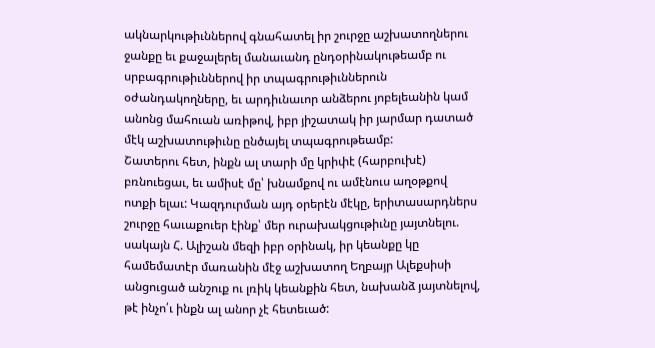ակնարկութիւններով գնահատել իր շուրջը աշխատողներու ջանքը եւ քաջալերել մանաւանդ ընդօրինակութեամբ ու սրբագրութիւններով իր տպագրութիւններուն օժանդակողները, եւ արդիւնաւոր անձերու յոբելեանին կամ անոնց մահուան առիթով, իբր յիշատակ իր յարմար դատած մէկ աշխատութիւնը ընծայել տպագրութեամբ:
Շատերու հետ, ինքն ալ տարի մը կրիփէ (հարբուխէ) բռնուեցաւ, եւ ամիսէ մը՝ խնամքով ու ամէնուս աղօթքով ոտքի ելաւ: Կազդուրման այդ օրերէն մէկը, երիտասարդներս շուրջը հաւաքուեր էինք՝ մեր ուրախակցութիւնը յայտնելու. սակայն Հ. Ալիշան մեզի իբր օրինակ, իր կեանքը կը համեմատէր մառանին մէջ աշխատող Եղբայր Ալեքսիսի անցուցած անշուք ու լռիկ կեանքին հետ, նախանձ յայտնելով, թէ ինչո՛ւ ինքն ալ անոր չէ հետեւած: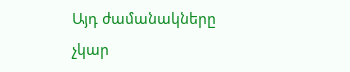Այդ ժամանակները չկար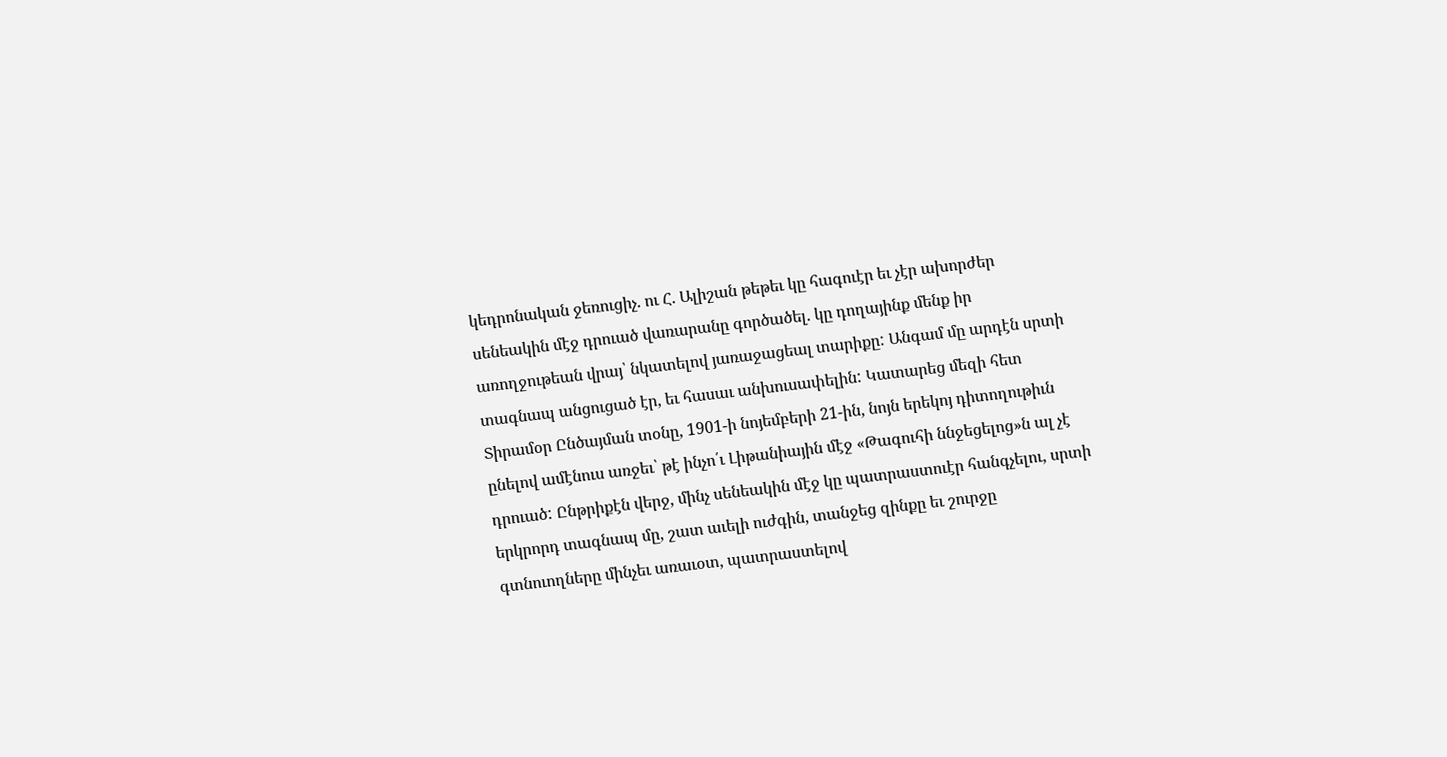կեդրոնական ջեռուցիչ. ու Հ. Ալիշան թեթեւ կը հագուէր եւ չէր ախորժեր սենեակին մէջ դրուած վառարանը գործածել. կը դողայինք մենք իր առողջութեան վրայ՝ նկատելով յառաջացեալ տարիքը: Անգամ մը արդէն սրտի տագնապ անցուցած էր, եւ հասաւ անխուսափելին: Կատարեց մեզի հետ Տիրամօր Ընծայման տօնը, 1901-ի նոյեմբերի 21-ին, նոյն երեկոյ դիտողութիւն ընելով ամէնուս առջեւ՝ թէ ինչո՛ւ Լիթանիային մէջ «Թագուհի ննջեցելոց»ն ալ չէ դրուած: Ընթրիքէն վերջ, մինչ սենեակին մէջ կը պատրաստուէր հանգչելու, սրտի երկրորդ տագնապ մը, շատ աւելի ուժգին, տանջեց զինքը եւ շուրջը գտնուողները մինչեւ առաւօտ, պատրաստելով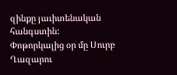զինքը յաւիտենական հանգստին:
Փոթորկալից օր մը Սուրբ Ղազարու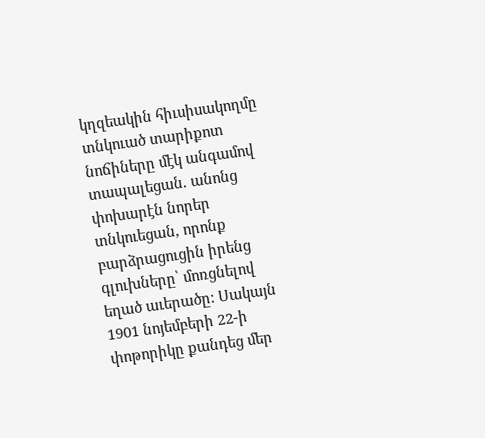կղզեակին հիւսիսակողմը տնկուած տարիքոտ նոճիները մէկ անգամով տապալեցան. անոնց փոխարէն նորեր տնկուեցան, որոնք բարձրացուցին իրենց գլուխները՝ մոռցնելով եղած աւերածը: Սակայն 1901 նոյեմբերի 22-ի փոթորիկը քանդեց մեր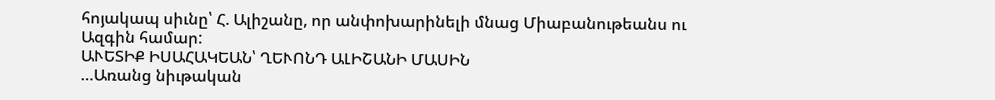հոյակապ սիւնը՝ Հ. Ալիշանը, որ անփոխարինելի մնաց Միաբանութեանս ու Ազգին համար:
ԱՒԵՏԻՔ ԻՍԱՀԱԿԵԱՆ՝ ՂԵՒՈՆԴ ԱԼԻՇԱՆԻ ՄԱՍԻՆ
…Առանց նիւթական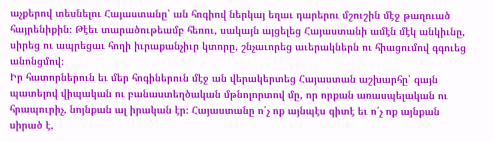աչքերով տեսնելու Հայաստանը՝ ան հոգիով ներկայ եղաւ դարերու մշուշին մէջ թաղուած հայրենիքին։ Թէեւ տարածութեամբ հեռու, սակայն այցելեց Հայաստանի ամէն մէկ անկիւնը, սիրեց ու ապրեցաւ հողի իւրաքանչիւր կտորը, շնչաւորեց աւերակներն ու հիացումով գգուեց անոնցմով։
Իր հատորներուն եւ մեր հոգիներուն մէջ ան վերակերտեց Հայաստան աշխարհը՝ զայն պատելով վիպական ու բանաստեղծական մթնոլորտով մը, որ որքան առասպելական ու հրապուրիչ, նոյնքան ալ իրական էր։ Հայաստանը ո՛չ ոք այնպէս գիտէ եւ ո՛չ ոք այնքան սիրած է,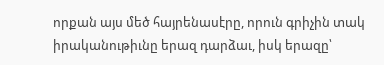որքան այս մեծ հայրենասէրը, որուն գրիչին տակ իրականութիւնը երազ դարձաւ, իսկ երազը՝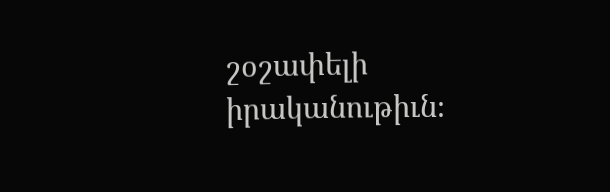շօշափելի իրականութիւն։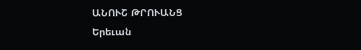ԱՆՈՒՇ ԹՐՈՒԱՆՑ
Երեւան